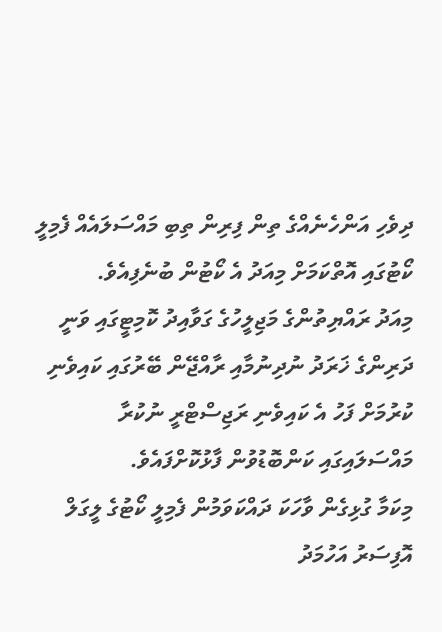ދިވެހި އަންހެނެއްގެ ތިން ފިރިން ތިބި މައްސަލައެއް ފެމިލީ ކޯޓުގައި އޮތްކަމަށް މިއަދު އެ ކޯޓުން ބުނެފިއެވެ.
މިއަދު ރައްޔިތުންގެ މަޖިލީހުގެ ގަވާއިދު ކޮމިޓީގައި ވަނީ ދަރިންގެ ޚަރަދު ނުދިނުމާއި ރާއްޖޭން ބޭރުގައި ކައިވެނި ކުރުމަށް ފަހު އެ ކައިވެނި ރަޖިސްޓްރީ ނުކުރާ މައްސަލައިގައި ކަންބޮޑުވުން ފާޅުކޮށްފައެވެ.
މިކަމާ ގުޅިގެން ވާހަކަ ދައްކަވަމުން ފެމިލީ ކޯޓުގެ ލީގަލް އޮފިސަރު އަހުމަދު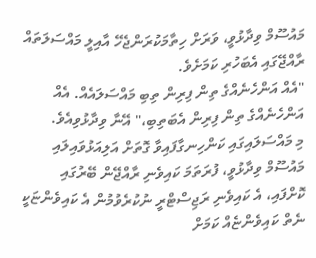މައުސޫމް ވިދާޅުވީ، ވަރަށް ހިތާމަކުރަންޖެހޭ އާއިލީ މައްސަލަތައް ރާއްޖޭގައި އެބަހުރި ކަމަށެވެ.
"އެއް އަންހެނެއްގެ ތިން ފިރިން ތިބި މައްސަލައެއް. އެއް އަންހެނެއްގެ ތިން ފިރިން އެބަތިބި،" އޭނާ ވިދާޅުވިއެވެ.
މި މައްސަލައިގައި ކަންހިނގާފައިވާ ގޮތަށް އަލިއަޅުވައިލައި މައުސޫމް ވިދާޅުވީ، ފުރަތަމަ ކައިވެނި ރާއްޖޭން ބޭރުގައި ކޮށްފައި، އެ ކައިވެނި ރަޖިސްޓްރީ ނުކުރެވުމުން އެ ކައިވެންޏަކީ ނެތް ކައިވެންޏެއް ކަމަށް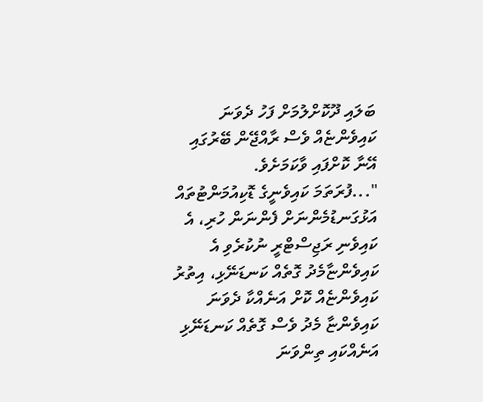ބަލައި ދޫކޮށްލުމަށް ފަހު ދެވަނަ ކައިވެންޏެއް ވެސް ރާއްޖޭން ބޭރުގައި އޭނާ ކޮށްފައި ވާކަމަށެވެ.
"...ފުރަތަމަ ކައިވެނީގެ ޑޮކިއުމަންޓުތައް އަޅުގަނޑުމެންނަށް ފެންނަން ހުރި، އެ ކައިވެނި ރަޖިސްޓްރީ ނުކުރެވި އެ ކައިވެންޏާމެދު ގޮތެއް ކަނޑަނޭޅި، އިތުރު ކައިވެންޏެއް ކޮށް އަނެއްކާ ދެވަނަ ކައިވެންޏާ މެދު ވެސް ގޮތެއް ކަނޑަނޭޅި އަނެއްކައި ތިންވަނަ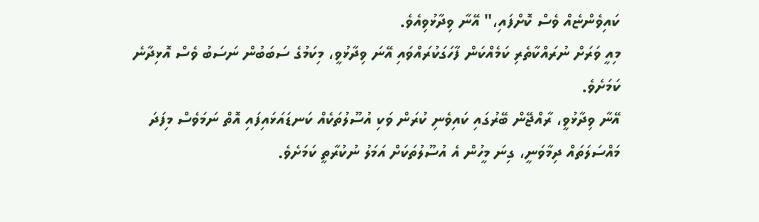ކައިވެންޏެއް ވެސް ކޮށްފައި،" އޭނާ ވިދާޅުވިއެވެ.
މިއީ ވަރަށް ނުރައްކާތެރި ކަމެއްކަން ފާހަގަކުރައްވައި އޭނަ ވިދާޅުވީ، މިކަމުގެ ސަބަބުން ނަސަބު ވެސް އޮޅިދާނެ ކަމަށެވެ.
އޭނާ ވިދާޅުވީ، ރާއްޖޭން ބޭރުގައި ކައިވެނި ކުރަން ވަކި އުސޫލުތަކެއް ކަނޑައަޅައިފައި އޮތް ނަމަވެސް މިފަދަ މައްސަލަތައް ދިމާވަނީ، ގިނަ މީހުން އެ އުސޫލުތަކަށް އަމަލު ނުކުރާތީ ކަމަށެވެ.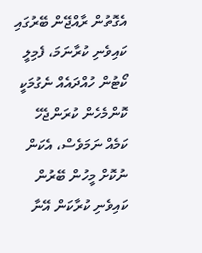އެގޮތުން ރާއްޖޭން ބޭރުގައި ކައިވެނި ކުރާނަމަ، ފެމިލީ ކޯޓުން ހުއްދައެއް ނެގުމަކީ ކޮންމެހެން ކުރަންޖެހޭ ކަމެއް ނަމަވެސް، އެކަން ނުކޮށް މީހުން ބޭރުން ކައިވެނި ކުރާކަން އޭނާ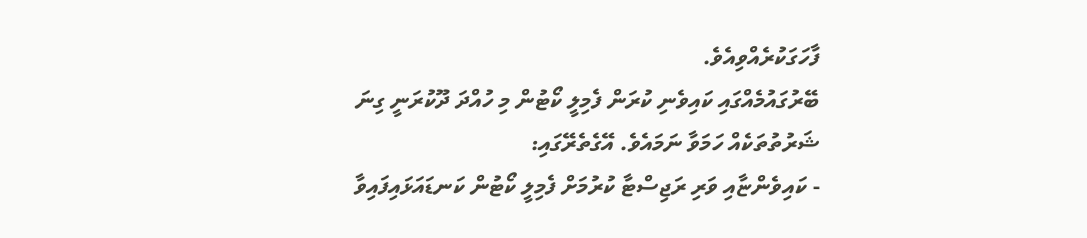ފާހަގަކުރެއްވިއެވެ.
ބޭރުގައުމެއްގައި ކައިވެނި ކުރަން ފެމިލީ ކޯޓުން މި ހުއްދަ ދޫކުރަނީ ގިނަ ޝަރުތުތަކެއް ހަމަވާ ނަމައެވެ. އޭގެތެރޭގައި:
- ކައިވެންޏާއި ވަރި ރަޖިސްޓާ ކުރުމަށް ފެމިލީ ކޯޓުން ކަނޑައަޅައިފައިވާ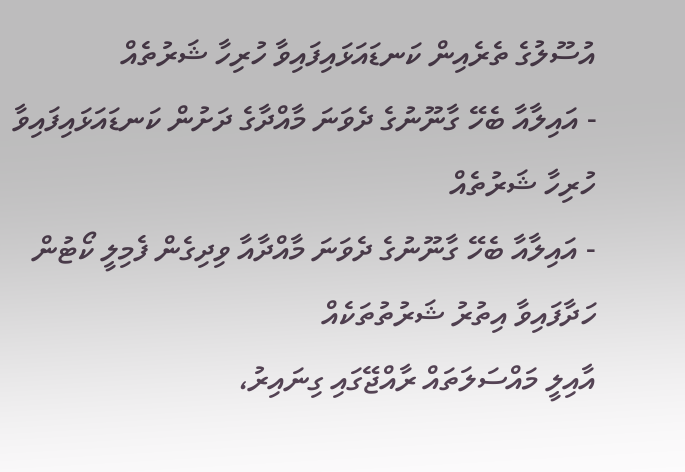އުސޫލުގެ ތެރެއިން ކަނޑައަޅައިފައިވާ ހުރިހާ ޝަރުތެއް
- އައިލާއާ ބެހޭ ގާނޫނުގެ ދެވަނަ މާއްދާގެ ދަށުން ކަނޑައަޅައިފައިވާ ހުރިހާ ޝަރުތެއް
- އައިލާއާ ބެހޭ ގާނޫނުގެ ދެވަނަ މާއްދާއާ ވިދިގެން ފެމިލީ ކޯޓުން ހަދާފައިވާ އިތުރު ޝަރުތުތަކެއް
އާއިލީ މައްސަލަތައް ރާއްޖޭގައި ގިނައިރު،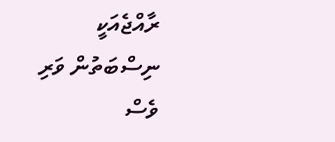ރާއްޖެއަކީ ނިސްބަތުން ވަރި ވެސް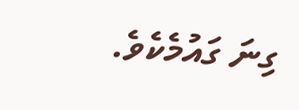ގިނަ ގައުމެކެވެ.